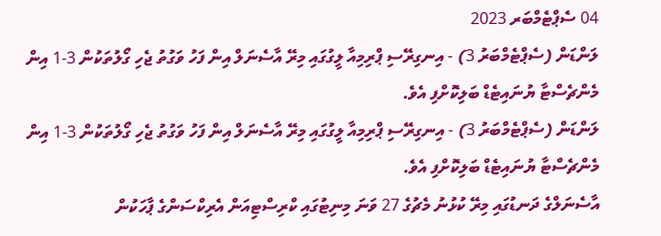04 ސެޕްޓެމްބަރ 2023
ލަންޑަން (ސެޕްޓެމްބަރު 3) - އިނގިރޭސި ޕްރިމިއާ ލީގުގައި މިރޭ އާސެނަލް އިން ފަހު ވަގުތު ޖެހި ގޯލުތަކުން 3-1 އިން މެންޗެސްޓާ ޔުނައިޓެޑް ބަލިކޮށްފި އެވެ.
ލަންޑަން (ސެޕްޓެމްބަރު 3) - އިނގިރޭސި ޕްރިމިއާ ލީގުގައި މިރޭ އާސެނަލް އިން ފަހު ވަގުތު ޖެހި ގޯލުތަކުން 3-1 އިން މެންޗެސްޓާ ޔުނައިޓެޑް ބަލިކޮށްފި އެވެ.
އާސެނަލްގެ ދަނޑުގައި މިރޭ ކުޅުނު މެޗުގެ 27 ވަނަ މިނިޓުގައި ކްރިސްޓިއަން އެރިކްސަންގެ ޕާހަކުން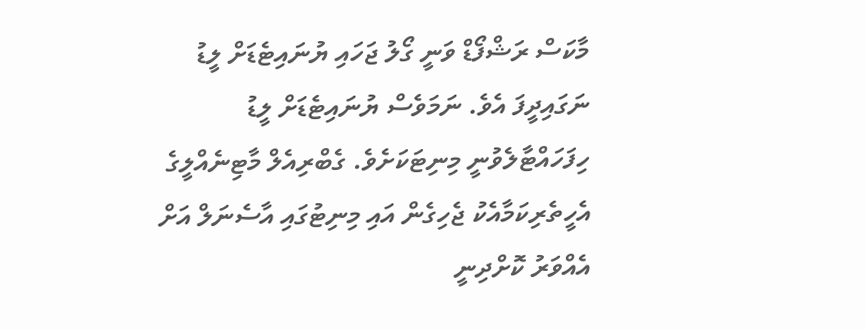މާކަސް ރަޝްފޯޑް ވަނީ ގޯލު ޖަހައި ޔުނައިޓެޑަށް ލީޑު ނަގައިދީފަ އެވެ. ނަމަވެސް ޔުނައިޓެޑަށް ލީޑު ހިފަހައްޓާލެވުނީ މިނިޓަކަށެވެ. ގެބްރިއެލް މާޓިނެއްލީގެ އެހީތެރިކަމާއެކު ޖެހިގެން އައި މިނިޓުގައި އާސެނަލް އަށް އެއްވަރު ކޮށްދިނީ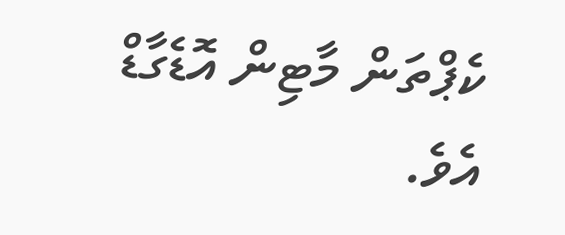ކެޕްތަން މާޓިން އޮޑެގާޑް އެވެ.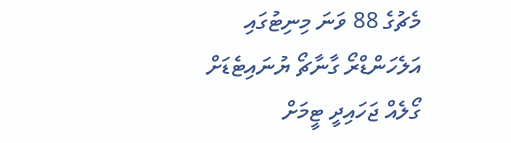މެޗުގެ 88 ވަނަ މިނިޓުގައި އަލެހަންޑްރޯ ގާނާޗޯ ޔުނައިޓެޑަށް ގޯލެއް ޖަހައިދީ ޓީމަށް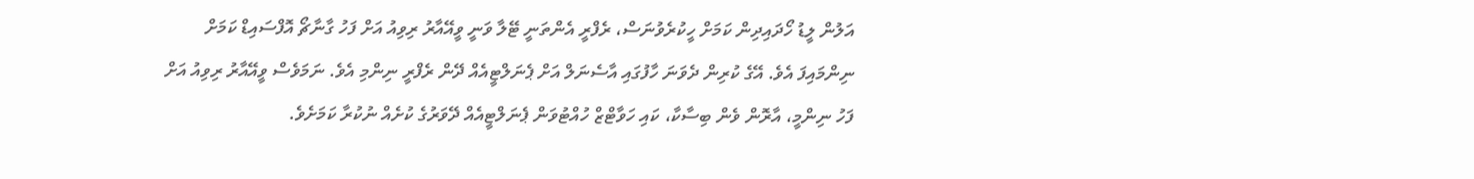އަލުން ލީޑު ހޯދައިދިން ކަމަށް ހީކުރެވުނަސް، ރެފްރީ އެންތަނީ ޓޭލާ ވަނީ ވީއޭއާރު ރިވިއު އަށް ފަހު ގާނާޗޯ އޮފްސައިޑް ކަމަށް ނިންމައިފަ އެވެ. އޭގެ ކުރިން ދެވަނަ ހާފުގައި އާސެނަލް އަށް ޕެނަލްޓީއެއް ދޭން ރެފްރީ ނިންމި އެވެ. ނަމަވެސް ވީއޭއާރު ރިވިއު އަށް ފަހު ނިންމީ، އާރޮން ވެން ބިސާކާ، ކައި ހަވާޓްޒް ހުއްޓުވަން ޕެނަލްޓީއެއް ދޭވަރުގެ ކުށެއް ނުކުރާ ކަމަށެވެ.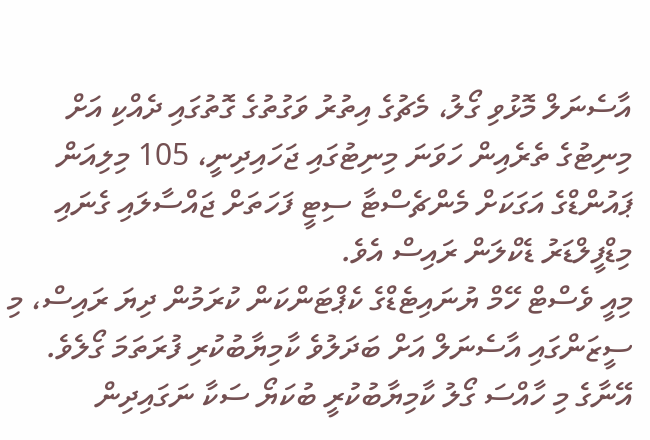އާސެނަލް މޮޅުވި ގޯލު، މެޗުގެ އިތުރު ވަގުތުގެ ގޮތުގައި ދެއްކި އަށް މިނިޓުގެ ތެރެއިން ހަވަނަ މިނިޓުގައި ޖަހައިދިނީ، 105 މިލިއަން ޕައުންޑްގެ އަގަކަށް މެންޗެސްޓާ ސިޓީ ފަހަތަށް ޖައްސާލައި ގެނައި މިޑްފީލްޑަރު ޑެކްލަން ރައިސް އެވެ.
މިއީ ވެސްޓް ހޭމް ޔުނައިޓެޑްގެ ކެޕްޓަންކަން ކުރަމުން ދިޔަ ރައިސް، މި ސީޒަންގައި އާސެނަލް އަށް ބަދަލުވެ ކާމިޔާބުކުރި ފުރަތަމަ ގޯލެވެ. އޭނާގެ މި ހާއްސަ ގޯލު ކާމިޔާބުކުރީ ބުކަޔޯ ސަކާ ނަގައިދިން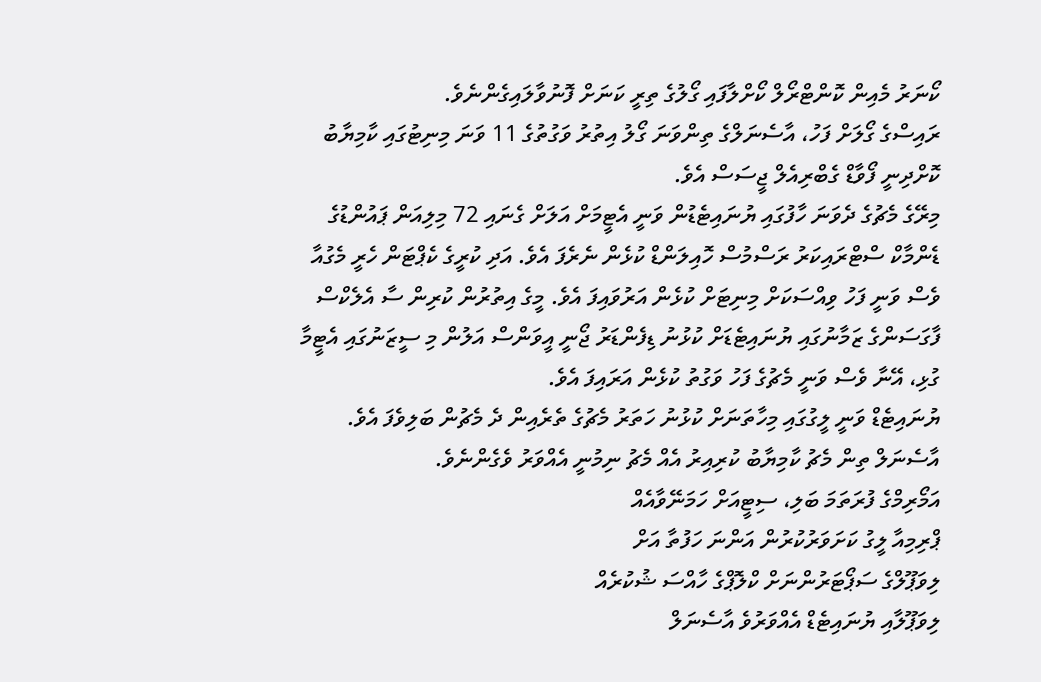ކޯނަރު މެއިން ކޮންޓްރޯލް ކޯށްލާފައި ގޯލުގެ ތިރީ ކަނަށް ފޮނުވާލައިގެންނެވެ.
ރައިސްގެ ގޯލަށް ފަހު، އާސެނަލްގެ ތިންވަނަ ގޯލު އިތުރު ވަގުތުގެ 11 ވަނަ މިނިޓުގައި ކާމިޔާބު ކޮށްދިނީ ފޯވާޑް ގެބްރިއެލް ޖީސަސް އެވެ.
މިރޭގެ މެޗުގެ ދެވަނަ ހާފުގައި ޔުނައިޓެޑުން ވަނީ އެޓީމަށް އަލަށް ގެނައި 72 މިލިއަން ޕައުންޑުގެ ޑެންމާކް ސްޓްރައިކަރު ރަސްމުސް ހޮއިލަންޑް ކުޅެން ނެރެފަ އެވެ. އަދި ކުރީގެ ކެޕްޓަން ހެރީ މެގުއާ ވެސް ވަނީ ފަހު ވިއްސަކަށް މިނިޓަށް ކުޅެން އަރުވައިފަ އެވެ. މީގެ އިތުރުން ކުރިން ސާ އެލެކްސް ފާގަސަންގެ ޒަމާނުގައި ޔުނައިޓެޑަށް ކުޅުނު ޑިފެންޑަރު ޖޯނީ އީވަންސް އަލުން މި ސީޒަނުގައި އެޓީމާ ގުޅި، އޭނާ ވެސް ވަނީ މެޗުގެ ފަހު ވަގުތު ކުޅެން އަރައިފަ އެވެ.
ޔުނައިޓެޑް ވަނީ ލީގުގައި މިހާތަނަށް ކުޅުނު ހަތަރު މެޗުގެ ތެރެއިން ދެ މެޗުން ބަލިވެފަ އެވެ. އާސެނަލް ތިން މެޗު ކާމިޔާބު ކުރިއިރު އެއް މެޗު ނިމުނީ އެއްވަރު ވެގެންނެވެ.
އަމޯރިމްގެ ފުރަތަމަ ބަލި، ސިޓީއަށް ހަމަނޭވާއެއް
ޕްރިމިއާ ލީގު ކަށަވަރުކުރުން އަންނަ ހަފުތާ އަށް
ލިވަޕޫލްގެ ސަޕޯޓަރުންނަށް ކްލޮޕްގެ ހާއްސަ ޝުކުރެއް
ލިވަޕޫލާއި ޔުނައިޓެޑް އެއްވަރުވެ އާސެނަލް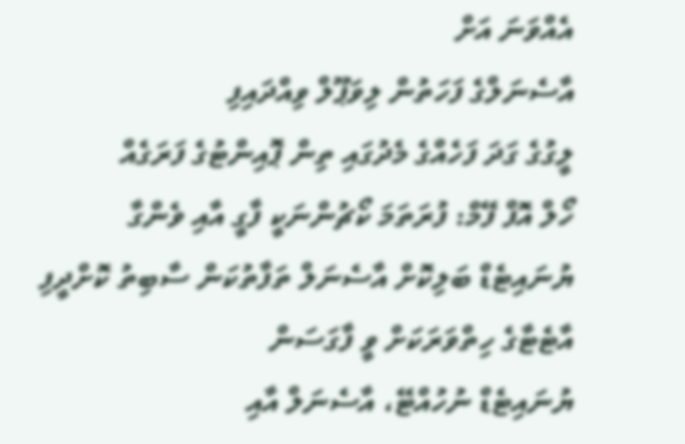އެއްވަނަ އަށް
އާސެނަލްގެ ފަހަތުން ލިވަޕޫލް ވިއްދައިފި
ލީގުގެ ގަދަ ފަހެއްގެ މެދުގައި ތިން ޕޮއިންޓުގެ ފަރަގެއް
ހޯލް އޮފް ފޭމް: ފުރަތަމަ ކޯޗުންނަކީ ފާގީ އާއި ވެންގާ
ޔުނައިޓެޑް ބަލިކޮށް އާސެނަލް ތަފާތުކަން ސާބިތު ކޮށްދީފި
އާޓެޓާގެ ހިތްވަރަކަށް ވީ ފާގަސަން
ޔުނައިޓެޑް ނުހުއްޓޭ، އާސެނަލް އާއި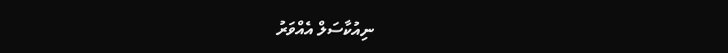ނިއުކާސަލް އެއްވަރު